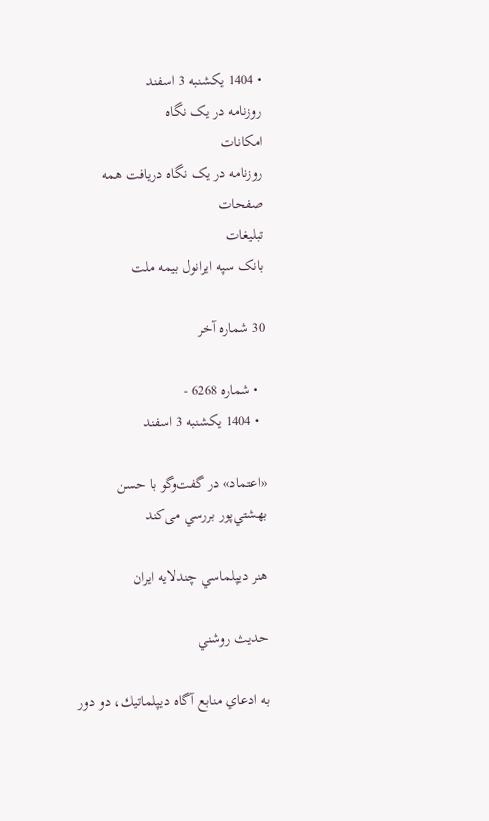• 1404 يکشنبه 3 اسفند
روزنامه در یک نگاه
امکانات
روزنامه در یک نگاه دریافت همه صفحات
تبلیغات
بانک سپه ایرانول بیمه ملت

30 شماره آخر

  • شماره 6268 -
  • 1404 يکشنبه 3 اسفند

«اعتماد» در گفت‌وگو با حسن بهشتي‌پور بررسي می‌کند

هنر ديپلماسي چندلايه ايران

حديث روشني

به ادعاي منابع آگاه ديپلماتيك، دو دور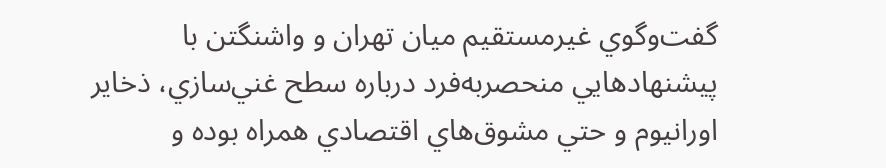گفت‌وگوي غيرمستقيم ميان تهران و واشنگتن با پيشنهادهايي منحصر‌به‌فرد درباره سطح غني‌سازي، ذخاير اورانيوم و حتي مشوق‌هاي اقتصادي همراه بوده و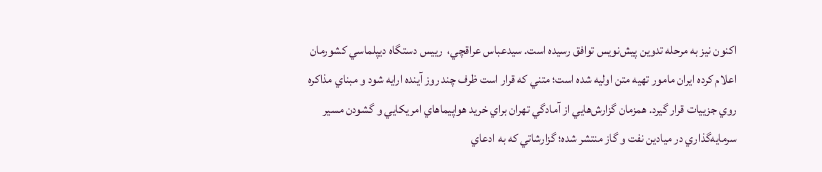اكنون نيز به مرحله تدوين پيش‌نويس توافق رسيده است. سيدعباس عراقچي،  رييس دستگاه ديپلماسي كشورمان اعلام كرده ايران مامور تهيه متن اوليه شده است؛ متني كه قرار است ظرف چند روز آينده ارايه شود و مبناي مذاكره روي جزييات قرار گيرد. همزمان گزارش‌هايي از آمادگي تهران براي خريد هواپيماهاي امريكايي و گشودن مسير سرمايه‌گذاري در ميادين نفت و گاز منتشر شده؛ گزارشاتي كه به ادعاي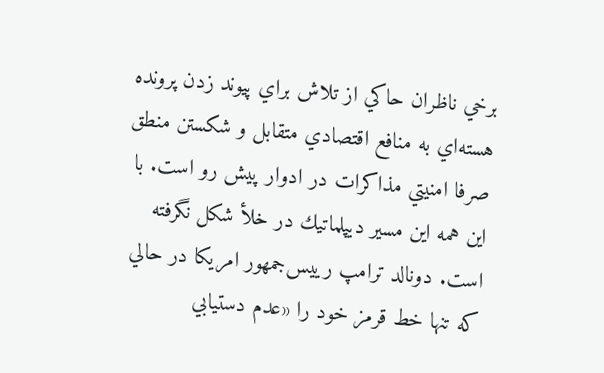برخي ناظران حاكي از تلاش براي پيوند زدن پرونده هسته‌اي به منافع اقتصادي متقابل و شكستن منطق صرفا امنيتي مذاكرات در ادوار پيش رو است. با اين همه اين مسير ديپلماتيك در خلأ شكل نگرفته است. دونالد ترامپ رييس‌جمهور امريكا در حالي كه تنها خط قرمز خود را «عدم دستيابي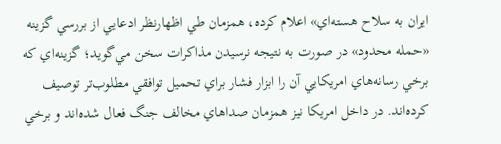ايران به سلاح هسته‌اي» اعلام كرده، همزمان طي اظهارنظر ادعايي از بررسي گزينه «حمله محدود» در صورت به نتيجه نرسيدن مذاكرات سخن مي‌گويد؛ گزينه‌اي كه برخي رسانه‌هاي امريكايي آن را ابزار فشار براي تحميل توافقي مطلوب‌تر توصيف كرده‌اند. در داخل امريكا نيز همزمان صداهاي مخالف جنگ فعال شده‌اند و برخي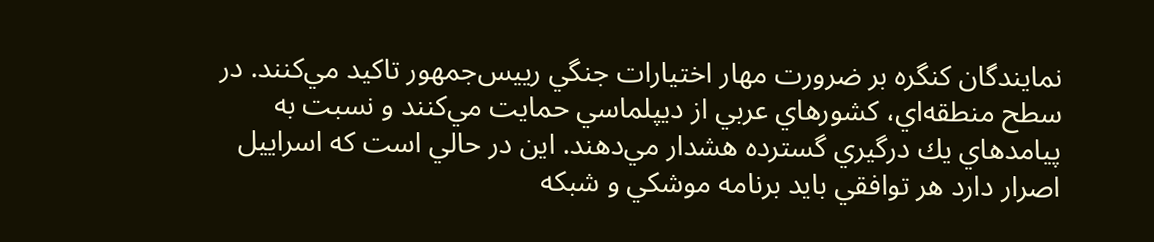نمايندگان كنگره بر ضرورت مهار اختيارات جنگي رييس‌جمهور تاكيد مي‌كنند. در سطح منطقه‌اي، كشورهاي عربي از ديپلماسي حمايت مي‌كنند و نسبت به پيامدهاي يك درگيري گسترده هشدار مي‌دهند. اين در حالي است كه اسراييل اصرار دارد هر توافقي بايد برنامه موشكي و شبكه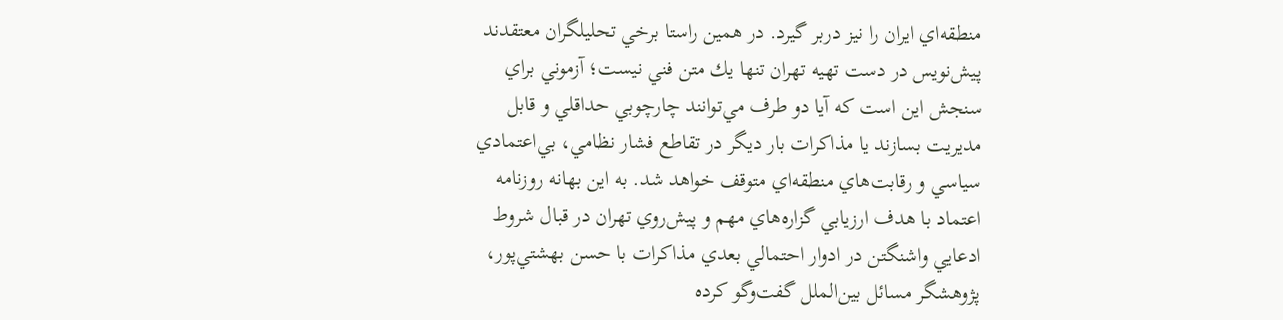منطقه‌اي ايران را نيز دربر گيرد. در همين راستا برخي تحليلگران معتقدند پيش‌نويس در دست تهيه تهران تنها يك متن فني نيست؛ آزموني براي سنجش اين است كه آيا دو طرف مي‌توانند چارچوبي حداقلي و قابل مديريت بسازند يا مذاكرات بار ديگر در تقاطع فشار نظامي، بي‌اعتمادي سياسي و رقابت‌هاي منطقه‌اي متوقف خواهد شد. به اين بهانه روزنامه اعتماد با هدف ارزيابي گزاره‌هاي مهم و پيش‌روي تهران در قبال شروط ادعايي واشنگتن در ادوار احتمالي بعدي مذاكرات با حسن بهشتي‌پور، پژوهشگر مسائل بين‌الملل گفت‌وگو كرده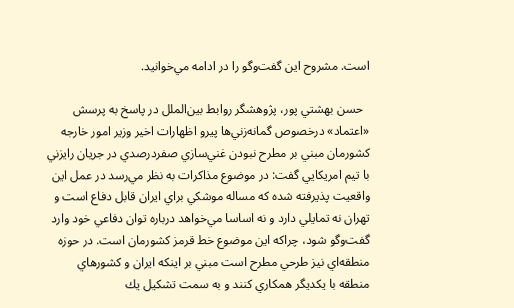است. مشروح اين گفت‌وگو را در ادامه مي‌خوانيد.

  حسن بهشتي پور، پژوهشگر روابط بين‌الملل در پاسخ به پرسش «اعتماد» درخصوص گمانه‌زني‌ها پيرو اظهارات اخير وزير امور خارجه كشورمان مبني بر مطرح نبودن غني‌سازي صفردرصدي در جريان رايزني با تيم امريكايي گفت: در موضوع مذاكرات به نظر مي‌رسد در عمل اين واقعيت پذيرفته شده كه مساله موشكي براي ايران قابل دفاع است و تهران نه تمايلي دارد و نه اساسا مي‌خواهد درباره توان دفاعي خود وارد گفت‌وگو شود، چراكه اين موضوع خط قرمز كشورمان است. در حوزه منطقه‌اي نيز طرحي مطرح است مبني بر اينكه ايران و كشورهاي منطقه با يكديگر همكاري كنند و به سمت تشكيل يك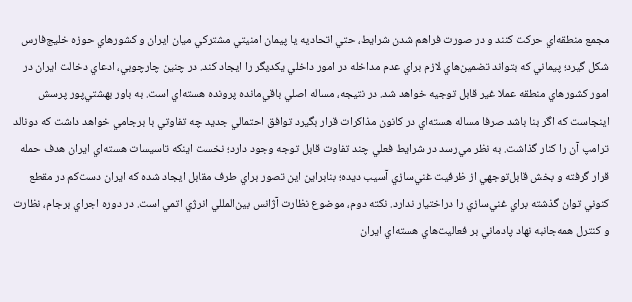مجمع منطقه‌اي حركت كنند و در صورت فراهم شدن شرايط، حتي اتحاديه يا پيمان امنيتي مشتركي ميان ايران و كشورهاي حوزه خليج‌فارس شكل گيرد؛ پيماني كه بتواند تضمين‌هاي لازم براي عدم مداخله در امور داخلي يكديگر را ايجاد كند. در چنين چارچوبي، ادعاي دخالت ايران در امور كشورهاي منطقه عملا غير قابل توجيه خواهد شد. در نتيجه، مساله اصلي باقي‌مانده پرونده هسته‌اي است. به باور بهشتي‌پور پرسش اينجاست كه اگر بنا باشد صرفا مساله هسته‌اي در كانون مذاكرات قرار بگيرد توافق احتمالي جديد چه تفاوتي با برجامي خواهد داشت كه دونالد ترامپ آن را كنار گذاشت. به نظر مي‌رسد در شرايط فعلي چند تفاوت قابل توجه وجود دارد؛ نخست اينكه تاسيسات هسته‌اي ايران هدف حمله قرار گرفته و بخش قابل‌توجهي از ظرفيت غني‌سازي آسيب ديده؛ بنابراين اين تصور براي طرف مقابل ايجاد شده كه ايران دست‌كم در مقطع كنوني توان گذشته براي غني‌سازي را دراختيار ندارد. نكته دوم، موضوع نظارت آژانس بين‌المللي انرژي اتمي است. در دوره اجراي برجام، نظارت و كنترل همه‌جانبه نهاد پادماني بر فعاليت‌هاي هسته‌اي ايران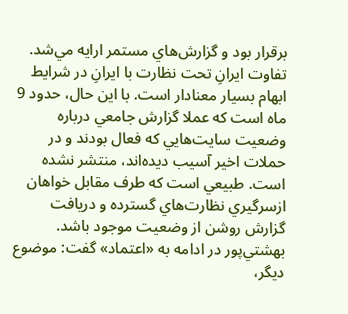برقرار بود و گزارش‌هاي مستمر ارايه مي‌شد. تفاوت ايرانِ تحت نظارت با ايرانِ در شرايط ابهام بسيار معنادار است. با اين حال، حدود 9 ماه است كه عملا گزارش جامعي درباره وضعيت سايت‌هايي كه فعال بودند و در حملات اخير آسيب ديده‌اند، منتشر نشده است. طبيعي است كه طرف مقابل خواهان ازسرگيري نظارت‌هاي گسترده و دريافت گزارش روشن از وضعيت موجود باشد. بهشتي‌پور در ادامه به «اعتماد» گفت: موضوع ديگر،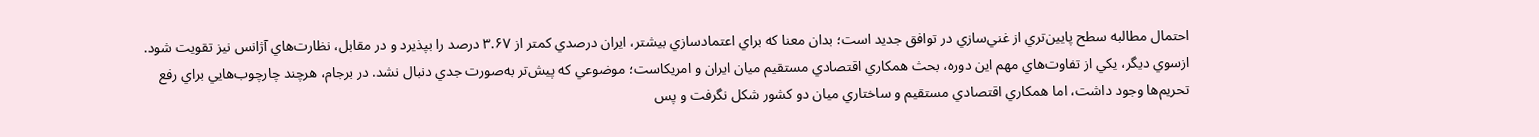احتمال مطالبه سطح پايين‌تري از غني‌سازي در توافق جديد است؛ بدان معنا كه براي اعتمادسازي بيشتر، ايران درصدي كمتر از ۳.۶۷ درصد را بپذيرد و در مقابل، نظارت‌هاي آژانس نيز تقويت شود. ازسوي ديگر، يكي از تفاوت‌هاي مهم اين دوره، بحث همكاري اقتصادي مستقيم ميان ايران و امريكاست؛ موضوعي كه پيش‌تر به‌صورت جدي دنبال نشد. در برجام، هرچند چارچوب‌هايي براي رفع تحريم‌ها وجود داشت، اما همكاري اقتصادي مستقيم و ساختاري ميان دو كشور شكل نگرفت و پس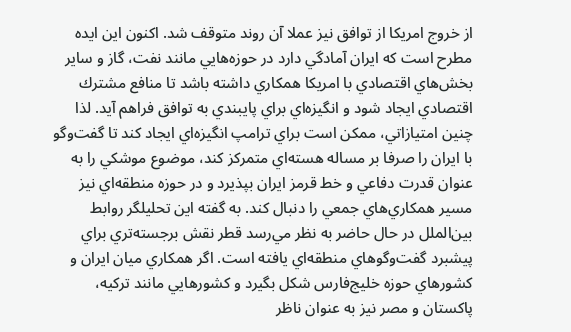از خروج امريكا از توافق نيز عملا آن روند متوقف شد. اكنون اين ايده مطرح است كه ايران آمادگي دارد در حوزه‌هايي مانند نفت، گاز و ساير بخش‌هاي اقتصادي با امريكا همكاري داشته باشد تا منافع مشترك اقتصادي ايجاد شود و انگيزه‌اي براي پايبندي به توافق فراهم آيد. لذا چنين امتيازاتي، ممكن است براي ترامپ انگيزه‌اي ايجاد كند تا گفت‌وگو با ايران را صرفا بر مساله هسته‌اي متمركز كند، موضوع موشكي را به عنوان قدرت دفاعي و خط قرمز ايران بپذيرد و در حوزه منطقه‌اي نيز مسير همكاري‌هاي جمعي را دنبال كند. به گفته اين تحليلگر روابط بين‌الملل در حال حاضر به نظر مي‌رسد قطر نقش برجسته‌تري براي پيشبرد گفت‌وگوهاي منطقه‌اي يافته است. اگر همكاري ميان ايران و كشورهاي حوزه خليج‌فارس شكل بگيرد و كشورهايي مانند تركيه، پاكستان و مصر نيز به عنوان ناظر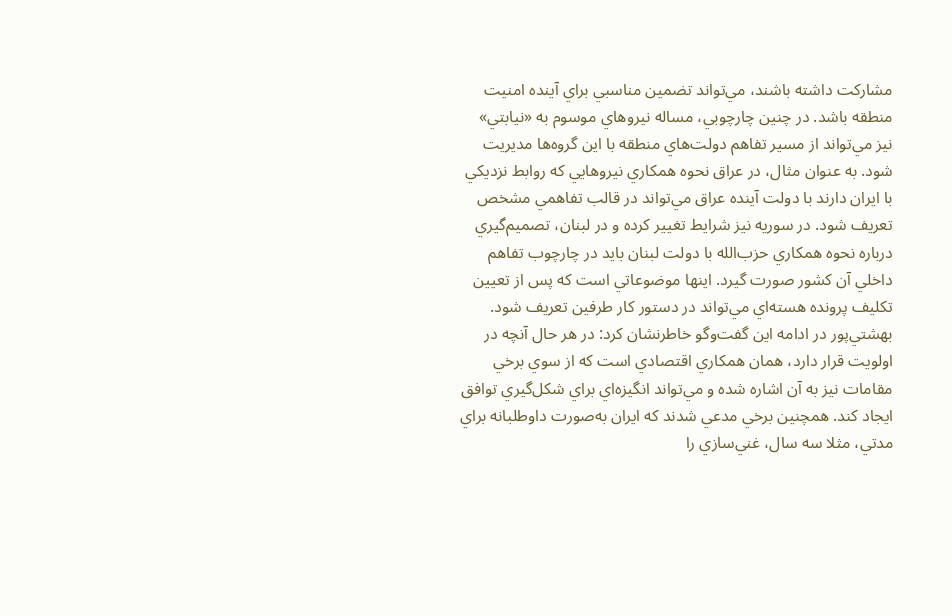مشاركت داشته باشند، مي‌تواند تضمين مناسبي براي آينده امنيت منطقه باشد. در چنين چارچوبي، مساله نيروهاي موسوم به «نيابتي» نيز مي‌تواند از مسير تفاهم دولت‌هاي منطقه با اين گروه‌ها مديريت شود. به عنوان مثال، در عراق نحوه همكاري نيروهايي كه روابط نزديكي با ايران دارند با دولت آينده عراق مي‌تواند در قالب تفاهمي مشخص تعريف شود. در سوريه نيز شرايط تغيير كرده و در لبنان، تصميم‌گيري درباره نحوه همكاري حزب‌الله با دولت لبنان بايد در چارچوب تفاهم داخلي آن كشور صورت گيرد. اينها موضوعاتي است كه پس از تعيين تكليف پرونده هسته‌اي مي‌تواند در دستور كار طرفين تعريف شود. بهشتي‌پور در ادامه اين گفت‌وگو خاطرنشان كرد: در هر حال آنچه در اولويت قرار دارد، همان همكاري اقتصادي است كه از سوي برخي مقامات نيز به آن اشاره شده و مي‌تواند انگيزه‌اي براي شكل‌گيري توافق ايجاد كند. همچنين برخي مدعي شدند كه ايران به‌صورت داوطلبانه براي مدتي، مثلا سه سال، غني‌سازي را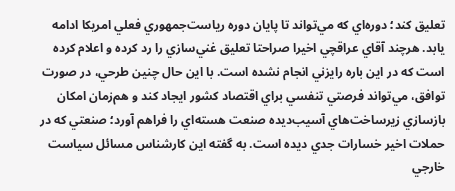تعليق كند؛ دوره‌اي كه مي‌تواند تا پايان دوره رياست‌جمهوري فعلي امريكا ادامه يابد. هرچند آقاي عراقچي اخيرا صراحتا تعليق غني‌سازي را رد كرده و اعلام كرده است كه در اين باره رايزني انجام نشده است. با اين حال چنين طرحي، در صورت توافق، مي‌تواند فرصتي تنفسي براي اقتصاد كشور ايجاد كند و هم‌زمان امكان بازسازي زيرساخت‌هاي آسيب‌ديده صنعت هسته‌اي را فراهم آورد؛ صنعتي كه در حملات اخير خسارات جدي ديده است. به گفته اين كارشناس مسائل سياست خارجي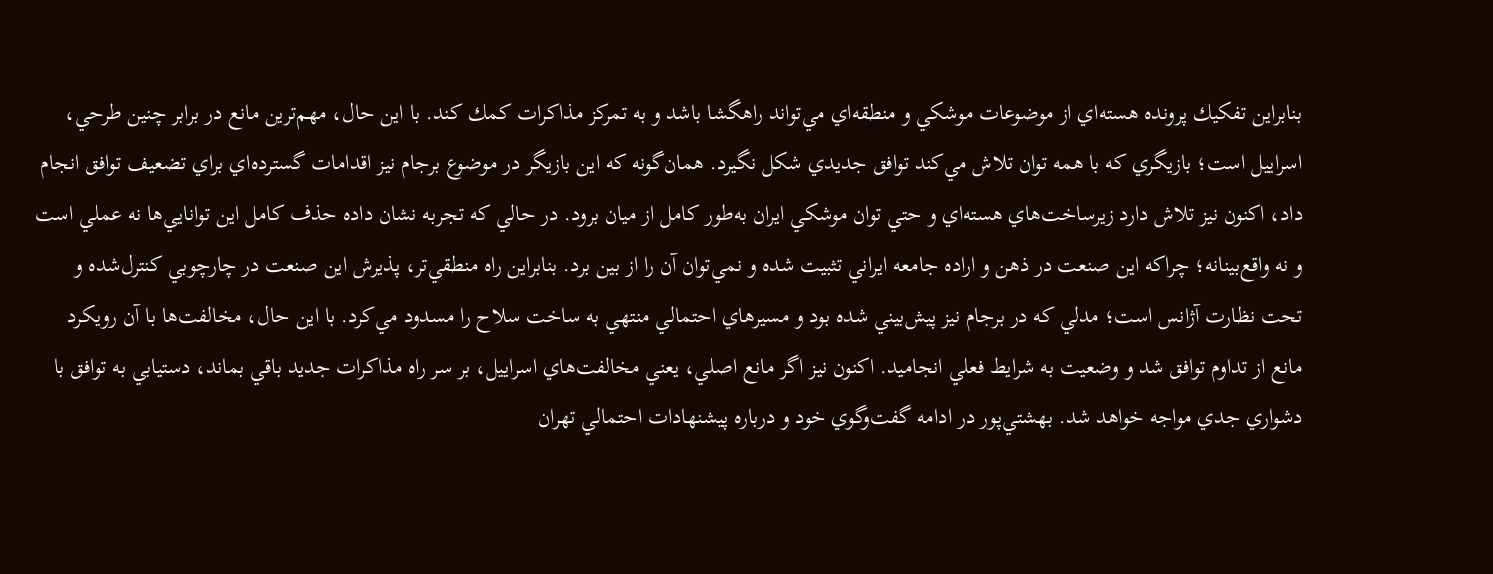بنابراين تفكيك پرونده هسته‌اي از موضوعات موشكي و منطقه‌اي مي‌تواند راهگشا باشد و به تمركز مذاكرات كمك كند. با اين حال، مهم‌ترين مانع در برابر چنين طرحي، اسراييل است؛ بازيگري كه با همه توان تلاش مي‌كند توافق جديدي شكل نگيرد. همان‌گونه كه اين بازيگر در موضوع برجام نيز اقدامات گسترده‌اي براي تضعيف توافق انجام داد، اكنون نيز تلاش دارد زيرساخت‌هاي هسته‌اي و حتي توان موشكي ايران به‌طور كامل از ميان برود. در حالي كه تجربه نشان داده حذف كامل اين توانايي‌ها نه عملي است و نه واقع‌بينانه؛ چراكه اين صنعت در ذهن و اراده جامعه ايراني تثبيت شده و نمي‌توان آن را از بين برد. بنابراين راه منطقي‌تر، پذيرش اين صنعت در چارچوبي كنترل‌شده و تحت نظارت آژانس است؛ مدلي كه در برجام نيز پيش‌بيني شده بود و مسيرهاي احتمالي منتهي به ساخت سلاح را مسدود مي‌كرد. با اين حال، مخالفت‌ها با آن رويكرد مانع از تداوم توافق شد و وضعيت به شرايط فعلي انجاميد. اكنون نيز اگر مانع اصلي، يعني مخالفت‌هاي اسراييل، بر سر راه مذاكرات جديد باقي بماند، دستيابي به توافق با دشواري جدي مواجه خواهد شد. بهشتي‌پور در ادامه گفت‌وگوي خود و درباره پيشنهادات احتمالي تهران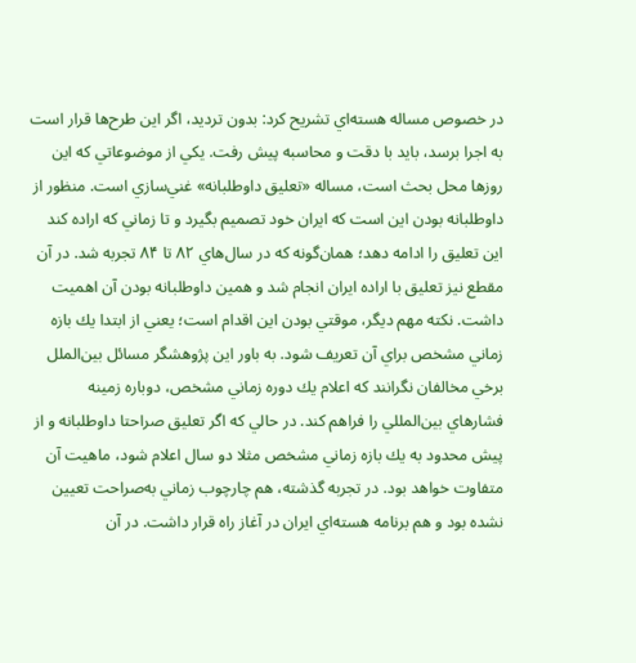در خصوص مساله هسته‌اي تشريح كرد: بدون ترديد، اگر اين طرح‌ها قرار است به اجرا برسد، بايد با دقت و محاسبه پيش رفت. يكي از موضوعاتي كه اين روزها محل بحث است، مساله «تعليق داوطلبانه» غني‌سازي است. منظور از داوطلبانه بودن اين است كه ايران خود تصميم بگيرد و تا زماني كه اراده كند اين تعليق را ادامه دهد؛ همان‌گونه كه در سال‌هاي ۸۲ تا ۸۴ تجربه شد. در آن مقطع نيز تعليق با اراده ايران انجام شد و همين داوطلبانه بودن آن اهميت داشت. نكته مهم ديگر، موقتي بودن اين اقدام است؛ يعني از ابتدا يك بازه زماني مشخص براي آن تعريف شود. به باور اين پژوهشگر مسائل بين‌الملل برخي مخالفان نگرانند كه اعلام يك دوره زماني مشخص، دوباره زمينه فشارهاي بين‌المللي را فراهم كند. در حالي كه اگر تعليق صراحتا داوطلبانه و از پيش محدود به يك بازه زماني مشخص مثلا دو سال اعلام شود، ماهيت آن متفاوت خواهد بود. در تجربه گذشته، هم چارچوب زماني به‌صراحت تعيين نشده بود و هم برنامه هسته‌اي ايران در آغاز راه قرار داشت. در آن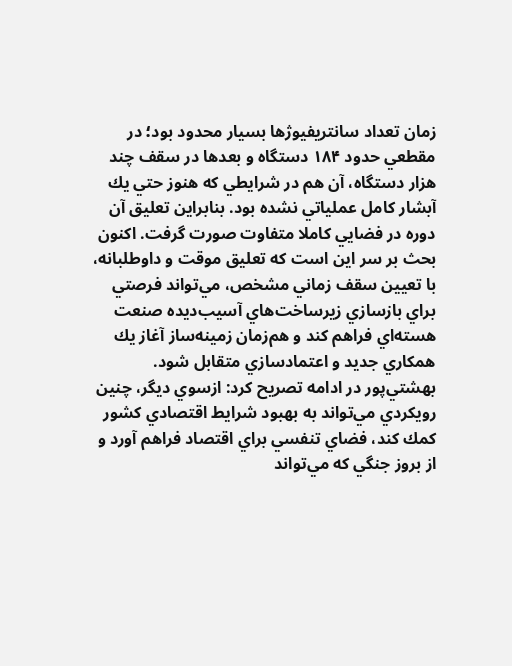زمان تعداد سانتريفيوژها بسيار محدود بود؛ در مقطعي حدود ۱۸۴ دستگاه و بعدها در سقف چند هزار دستگاه، آن هم در شرايطي كه هنوز حتي يك آبشار كامل عملياتي نشده بود. بنابراين تعليق آن دوره در فضايي كاملا متفاوت صورت گرفت. اكنون بحث بر سر اين است كه تعليق موقت و داوطلبانه، با تعيين سقف زماني مشخص، مي‌تواند فرصتي براي بازسازي زيرساخت‌هاي آسيب‌ديده صنعت هسته‌اي فراهم كند و هم‌زمان زمينه‌ساز آغاز يك همكاري جديد و اعتمادسازي متقابل شود. بهشتي‌پور در ادامه تصريح كرد: ازسوي ديگر، چنين رويكردي مي‌تواند به بهبود شرايط اقتصادي كشور كمك كند، فضاي تنفسي براي اقتصاد فراهم آورد و از بروز جنگي كه مي‌تواند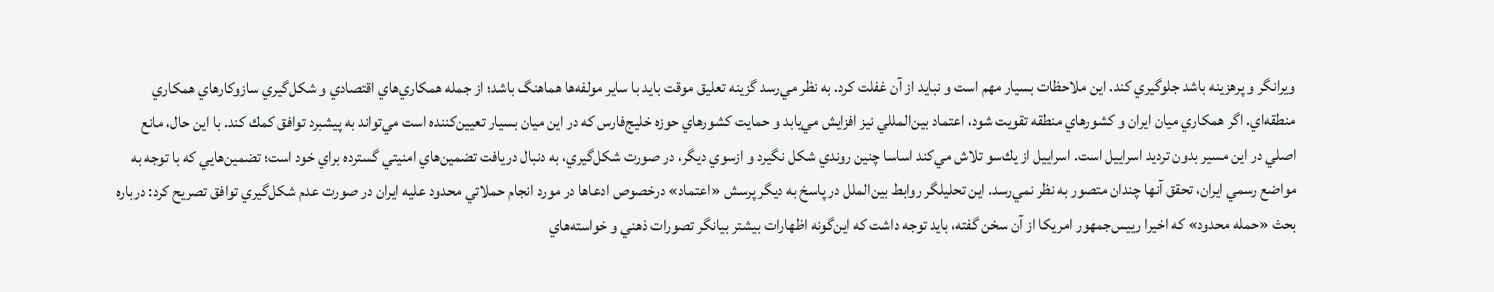ويرانگر و پرهزينه باشد جلوگيري كند. اين ملاحظات بسيار مهم است و نبايد از آن غفلت كرد. به نظر مي‌رسد گزينه تعليق موقت بايد با ساير مولفه‌ها هماهنگ باشد؛ از جمله همكاري‌هاي اقتصادي و شكل‌گيري سازوكارهاي همكاري منطقه‌اي. اگر همكاري ميان ايران و كشورهاي منطقه تقويت شود، اعتماد بين‌المللي نيز افزايش مي‌يابد و حمايت كشورهاي حوزه خليج‌فارس كه در اين ميان بسيار تعيين‌كننده است مي‌تواند به پيشبرد توافق كمك كند. با اين حال، مانع اصلي در اين مسير بدون ترديد اسراييل است. اسراييل از يك‌سو تلاش مي‌كند اساسا چنين روندي شكل نگيرد و از‌سوي ديگر، در صورت شكل‌گيري، به دنبال دريافت تضمين‌هاي امنيتي گسترده براي خود است؛ تضمين‌هايي كه با توجه به مواضع رسمي ايران، تحقق آنها چندان متصور به نظر نمي‌رسد. اين تحليلگر روابط بين‌الملل در پاسخ به ديگر پرسش «اعتماد» درخصوص ادعاها در مورد انجام حملاتي محدود عليه ايران در صورت عدم شكل‌گيري توافق تصريح كرد: درباره بحث «حمله محدود» كه اخيرا رييس‌جمهور امريكا از آن سخن گفته، بايد توجه داشت كه اين‌گونه اظهارات بيشتر بيانگر تصورات ذهني و خواسته‌هاي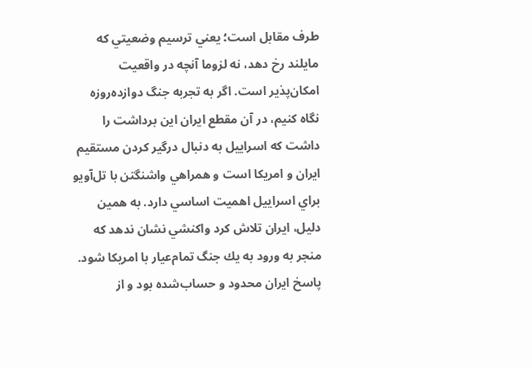طرف مقابل است؛ يعني ترسيم وضعيتي كه مايلند رخ دهد، نه لزوما آنچه در واقعيت امكان‌پذير است. اگر به تجربه جنگ دوازده‌روزه نگاه كنيم، در آن مقطع ايران اين برداشت را داشت كه اسراييل به دنبال درگير كردن مستقيم ايران و امريكا است و همراهي واشنگتن با تل‌آويو براي اسراييل اهميت اساسي دارد. به همين دليل، ايران تلاش كرد واكنشي نشان ندهد كه منجر به ورود به يك جنگ تمام‌عيار با امريكا شود. پاسخ ايران محدود و حساب‌شده بود و از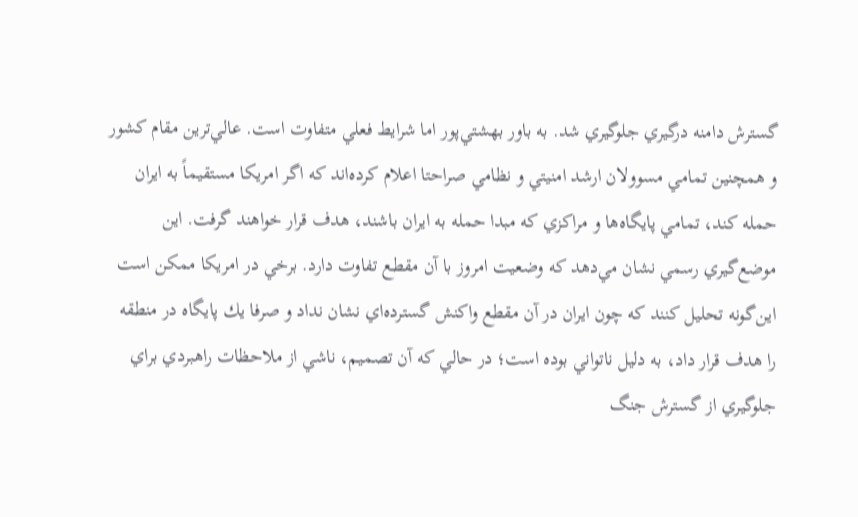گسترش دامنه درگيري جلوگيري شد. به باور بهشتي‌پور اما شرايط فعلي متفاوت است. عالي‌ترين مقام كشور و همچنين تمامي مسوولان ارشد امنيتي و نظامي صراحتا اعلام كرده‌اند كه اگر امريكا مستقيماً به ايران حمله كند، تمامي پايگاه‌ها و مراكزي كه مبدا حمله به ايران باشند، هدف قرار خواهند گرفت. اين موضع‌گيري رسمي نشان مي‌دهد كه وضعيت امروز با آن مقطع تفاوت دارد. برخي در امريكا ممكن است اين‌گونه تحليل كنند كه چون ايران در آن مقطع واكنش گسترده‌اي نشان نداد و صرفا يك پايگاه در منطقه را هدف قرار داد، به دليل ناتواني بوده است؛ در حالي كه آن تصميم، ناشي از ملاحظات راهبردي براي جلوگيري از گسترش جنگ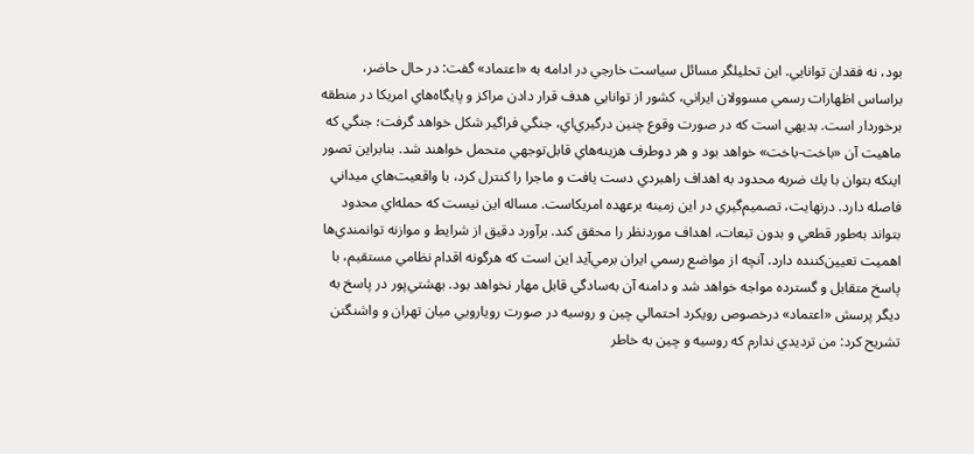بود، نه فقدان توانايي. اين تحليلگر مسائل سياست خارجي در ادامه به «اعتماد» گفت: در حال حاضر، براساس اظهارات رسمي مسوولان ايراني، كشور از توانايي هدف قرار دادن مراكز و پايگاه‌هاي امريكا در منطقه برخوردار است. بديهي است كه در صورت وقوع چنين درگيري‌اي، جنگي فراگير شكل خواهد گرفت؛ جنگي كه ماهيت آن «باخت-باخت» خواهد بود و هر دوطرف هزينه‌هاي قابل‌توجهي متحمل خواهند شد. بنابراين تصور اينكه بتوان با يك ضربه محدود به اهداف راهبردي دست يافت و ماجرا را كنترل كرد، با واقعيت‌هاي ميداني فاصله دارد. در‌نهايت، تصميم‌گيري در اين زمينه بر‌عهده امريكاست. مساله اين نيست كه حمله‌اي محدود بتواند به‌طور قطعي و بدون تبعات، اهداف مورد‌نظر را محقق كند. برآورد دقيق از شرايط و موازنه توانمندي‌ها اهميت تعيين‌كننده دارد. آنچه از مواضع رسمي ايران برمي‌آيد اين است كه هرگونه اقدام نظامي مستقيم، با پاسخ متقابل و گسترده مواجه خواهد شد و دامنه آن به‌سادگي قابل مهار نخواهد بود. بهشتي‌پور در پاسخ به ديگر پرسش «اعتماد» در‌خصوص رويكرد احتمالي چين و روسيه در صورت رويارويي ميان تهران و واشنگتن تشريح كرد: من ترديدي ندارم كه روسيه و چين به خاطر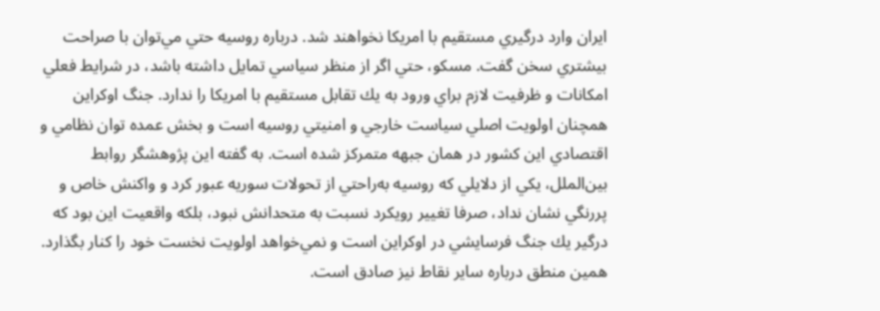ايران وارد درگيري مستقيم با امريكا نخواهند شد. درباره روسيه حتي مي‌توان با صراحت بيشتري سخن گفت. مسكو، حتي اگر از منظر سياسي تمايل داشته باشد، در شرايط فعلي امكانات و ظرفيت لازم براي ورود به يك تقابل مستقيم با امريكا را ندارد. جنگ اوكراين همچنان اولويت اصلي سياست خارجي و امنيتي روسيه است و بخش عمده توان نظامي و اقتصادي اين كشور در همان جبهه متمركز شده است. به گفته اين پژوهشگر روابط بين‌الملل، يكي از دلايلي كه روسيه به‌راحتي از تحولات سوريه عبور كرد و واكنش خاص و پررنگي نشان نداد، صرفا تغيير رويكرد نسبت به متحدانش نبود، بلكه واقعيت اين بود كه درگير يك جنگ فرسايشي در اوكراين است و نمي‌خواهد اولويت نخست خود را كنار بگذارد. همين منطق درباره ساير نقاط نيز صادق است.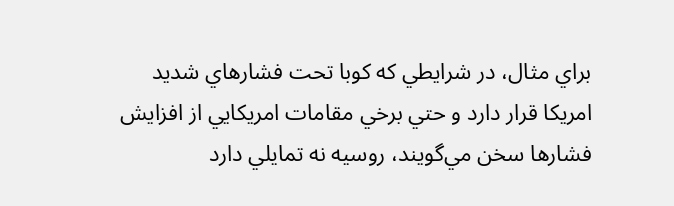براي مثال، در شرايطي كه كوبا تحت فشارهاي شديد امريكا قرار دارد و حتي برخي مقامات امريكايي از افزايش فشارها سخن مي‌گويند، روسيه نه تمايلي دارد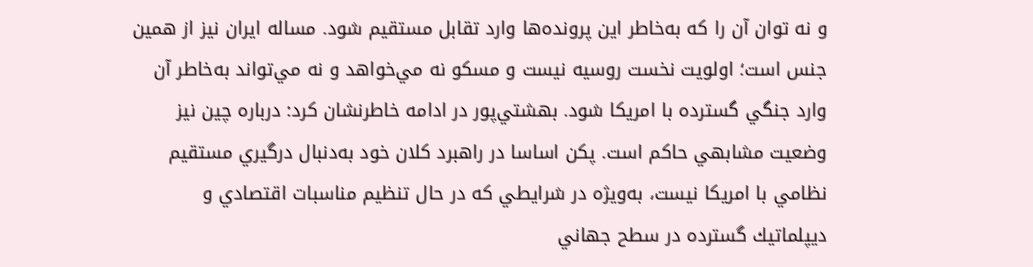و نه توان آن را كه به‌خاطر اين پرونده‌ها وارد تقابل مستقيم شود. مساله ايران نيز از همين جنس است؛ اولويت نخست روسيه نيست و مسكو نه مي‌خواهد و نه مي‌تواند به‌خاطر آن وارد جنگي گسترده با امريكا شود. بهشتي‌پور در ادامه خاطرنشان كرد: درباره چين نيز وضعيت مشابهي حاكم است. پكن اساسا در راهبرد كلان خود به‌دنبال درگيري مستقيم نظامي با امريكا نيست، به‌ويژه در شرايطي كه در حال تنظيم مناسبات اقتصادي و ديپلماتيك گسترده در سطح جهاني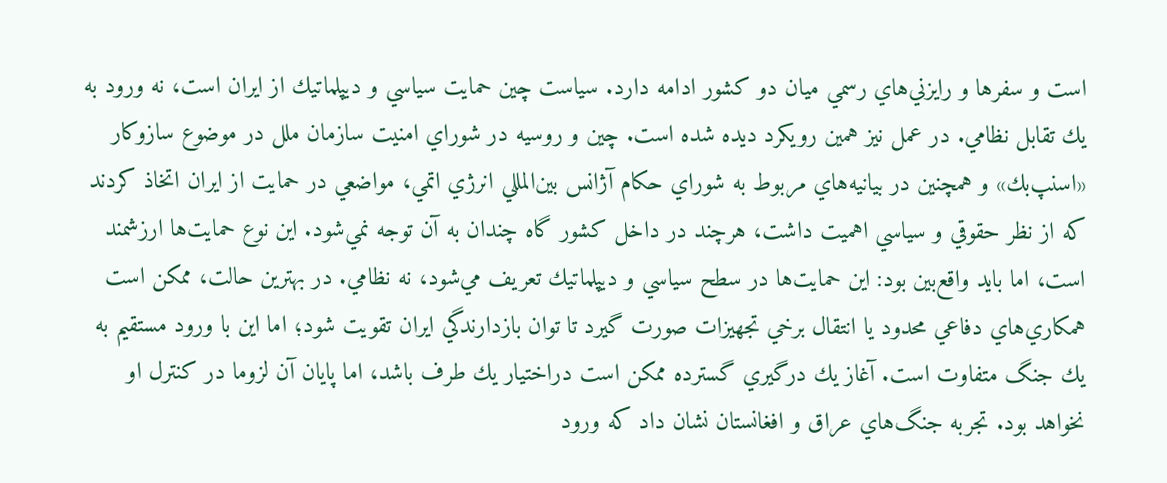است و سفرها و رايزني‌هاي رسمي ميان دو كشور ادامه دارد. سياست چين حمايت سياسي و ديپلماتيك از ايران است، نه ورود به يك تقابل نظامي. در عمل نيز همين رويكرد ديده شده است. چين و روسيه در شوراي امنيت سازمان ملل در موضوع سازوكار «اسنپ‌بك» و همچنين در بيانيه‌هاي مربوط به شوراي حكام آژانس بين‌المللي انرژي اتمي، مواضعي در حمايت از ايران اتخاذ كردند كه از نظر حقوقي و سياسي اهميت داشت، هرچند در داخل كشور گاه چندان به آن توجه نمي‌شود. اين نوع حمايت‌ها ارزشمند است، اما بايد واقع‌بين بود: اين حمايت‌ها در سطح سياسي و ديپلماتيك تعريف مي‌شود، نه نظامي. در بهترين حالت، ممكن است همكاري‌هاي دفاعي محدود يا انتقال برخي تجهيزات صورت گيرد تا توان بازدارندگي ايران تقويت شود؛ اما اين با ورود مستقيم به يك جنگ متفاوت است. آغاز يك درگيري گسترده ممكن است دراختيار يك طرف باشد، اما پايان آن لزوما در كنترل او نخواهد بود. تجربه جنگ‌هاي عراق و افغانستان نشان داد كه ورود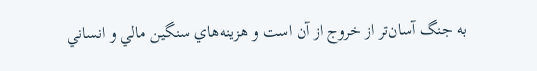به جنگ آسان‌تر از خروج از آن است و هزينه‌هاي سنگين مالي و انساني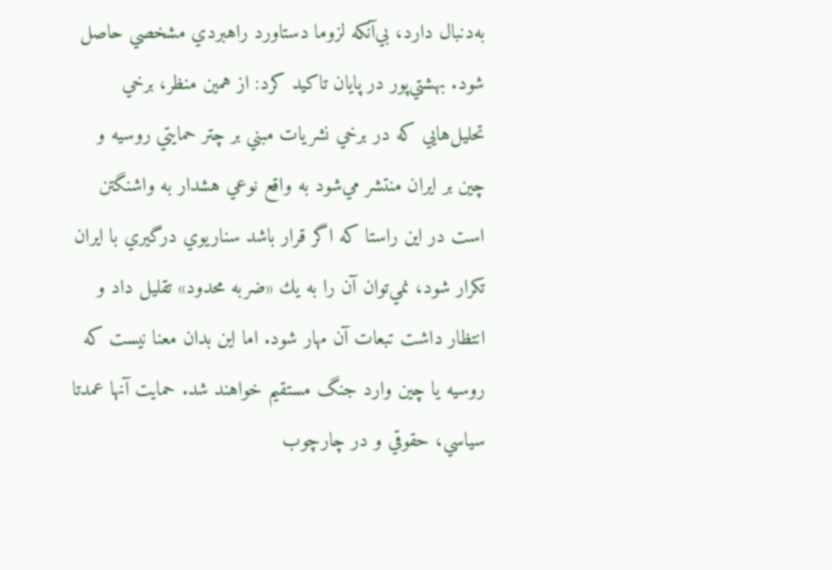به‌دنبال دارد، بي‌آنكه لزوما دستاورد راهبردي مشخصي حاصل شود. بهشتي‌پور در پايان تاكيد كرد: از همين منظر، برخي تحليل‌هايي كه در برخي نشريات مبني بر چتر حمايتي روسيه و چين بر ايران منتشر مي‌شود به واقع نوعي هشدار به واشنگتن است در اين راستا كه اگر قرار باشد سناريوي درگيري با ايران تكرار شود، نمي‌توان آن را به يك «ضربه محدود» تقليل داد و انتظار داشت تبعات آن مهار شود. اما اين بدان معنا نيست كه روسيه يا چين وارد جنگ مستقيم خواهند شد. حمايت آنها عمدتا سياسي، حقوقي و در چارچوب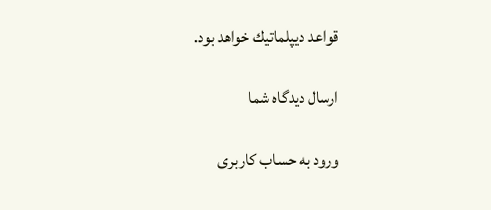قواعد ديپلماتيك خواهد بود.

ارسال دیدگاه شما

ورود به حساب کاربری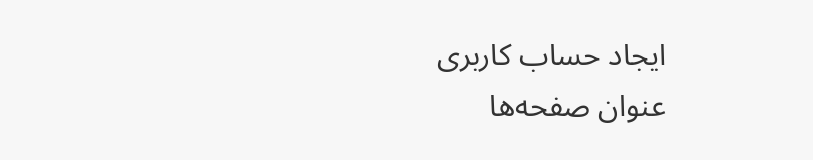ایجاد حساب کاربری
عنوان صفحه‌ها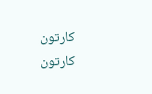کارتون
کارتون